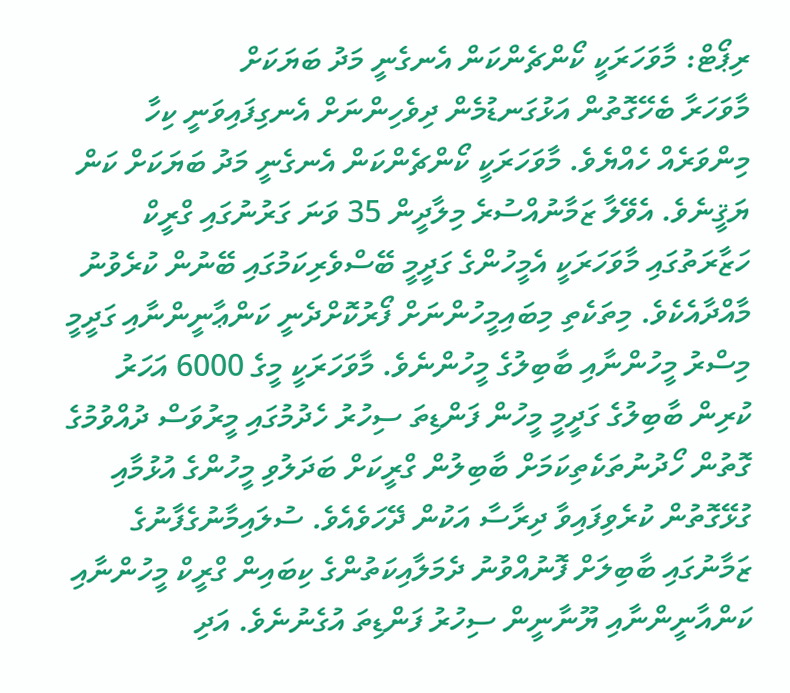ރިޕޯޓް: މާވަހަރަކީ ކޯންޗެންކަން އެނގެނީ މަދު ބަޔަކަށް
މާވަހަރާ ބެހޭގޮތުން އަޅުގަނޑުމެން ދިވެހިންނަށް އެނގިފައިވަނީ ކިހާ މިންވަރެއް ހެއްޔެވެ. މާވަހަރަކީ ކޯންޗެންކަން އެނގެނީ މަދު ބަޔަކަށް ކަން ޔަޤީނެވެ. އެވޭލާ ޒަމާނުއްސުރެ މިލާދީން 35 ވަނަ ގަރުނުގައި ގްރީކް ހަޒާރަތުގައި މާވަހަރަކީ އެމީހުންގެ ގަދީމީ ބޭސްވެރިކަމުގައި ބޭނުން ކުރެވުނު މާއްދާއެކެވެ. މިތަކެތި މިބައިމީހުންނަށް ފޯރުކޮށްދެނީ ކަންޢާނީންނާއި ގަދީމީ މިސްރު މީހުންނާއި ބާބިލުގެ މީހުންނެވެ. މާވަހަރަކީ މީގެ 6000 އަހަރު ކުރިން ބާބިލުގެ ގަދީމީ މީހުން ފަންޑިތަ ސިހުރު ހެދުމުގައި މީރުވަސް ދުއްވުމުގެ ގޮތުން ހޯދުނުތަކެތިކަމަށް ބާބިލުން ގްރީކަށް ބަދަލުވި މީހުންގެ އުޅުމާއި ގުޅޭގޮތުން ކުރެވިފައިވާ ދިރާސާ އަކުން ދޭހަވެއެވެ. ސުލައިމާނުގެފާނުގެ ޒަމާނުގައި ބާބިލަށް ފޮނުއްވުނު ދެމަލާއިކަތުންގެ ކިބައިން ގްރީކް މީހުންނާއި ކަންއާނީންނާއި ޔޫނާނީން ސިހުރު ފަންޑިތަ އުގެނުނެވެ. އަދި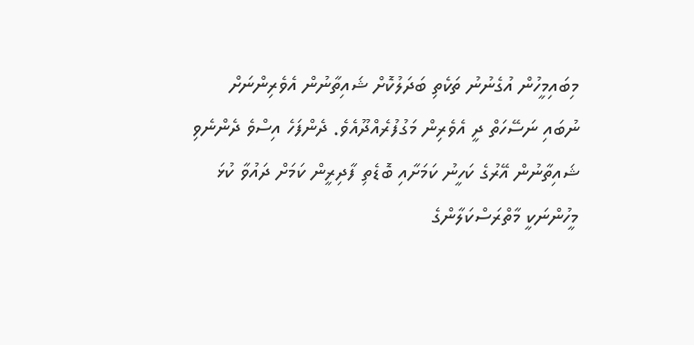މިބައިމީހުން އުގެނުނު ތަކެތި ބަދަލުކޮށް ޝައިތާނުން އެވެރިންނަށް ނުބައި ނަސޭހަތް ދީ އެވެރިން މަގުފުރެއްދޫއެވެ. ދެންފަހެ އިސްވެ ދެންނެވި ޝައިތާނުން އޭރުގެ ކަހީނު ކަމަށާއި ބޮޑެތި ފާދިރީން ކަމަށް ދައުވާ ކުޅަ މީހުންނަކީ މާތްރަސްކަލާންގެ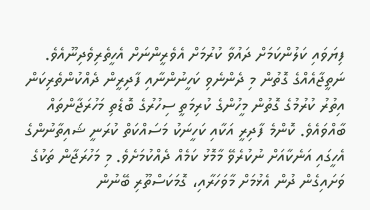ފިޔަވައި ކަލުންކަމަށް ދައުވާ ކުރުމަށް އެވެރީންނަށް އެހީތެރިވެދިނޫއެވެ. ނަތީޖާއެއްގެ ގޮތުން މި ދެންނެވި ކަހީނުންނާއި ފާދިރީން ދެއްކުންތެރިކަން އިތުރު ކުރުމުގެ ގޮތުން މީހުންގެ ކުރިމަތީ ސިހުރުގެ ބޮޑެތި މަހުރަޖާންތައް ބާއްވައެވެ. ކޮންމެ ފާދިރީ އަކާއި ކަހީނަކު މަސައްކަތް ކުރަނީ ޝައިތާނުންގެ އެހީގައި އަނެކާއަށް ނުކުރެވޭ މާމޮޅު ކަމެއް ދެއްކުމަށެވެ. މި މަހުރަޖާން ތަކުގެ ވަށައިގެން ދުން އެޅުމަށް މާވަހަރާއި، ގޮމަކަސްތޫރި ބޭނުން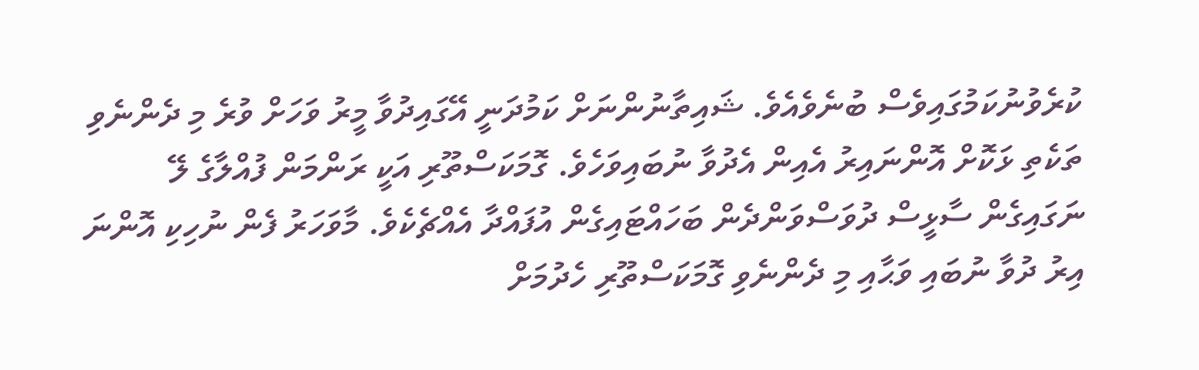ކުރެވުނުކަމުގައިވެސް ބުނެވެއެވެ. ޝައިތާނުންނަށް ކަމުދަނީ އޭގައިދުވާ މީރު ވަހަށް ވުރެ މި ދެންނެވި ތަކެތި ޅަކޮށް އޮންނައިރު އެއިން އެދުވާ ނުބައިވަހެވެ. ގޮމަކަސްތޫރި އަކީ ރަންމަން ފުއްލާގެ ލޭ ނަގައިގެން ސާޅީސް ދުވަސްވަންދެން ބަހައްޓައިގެން އުފައްދާ އެއްޗެކެވެ. މާވަހަރު ފެން ނުހިކި އޮންނަ އިރު ދުވާ ނުބައި ވަޙާއި މި ދެންނެވި ގޮމަކަސްތޫރި ހެދުމަށް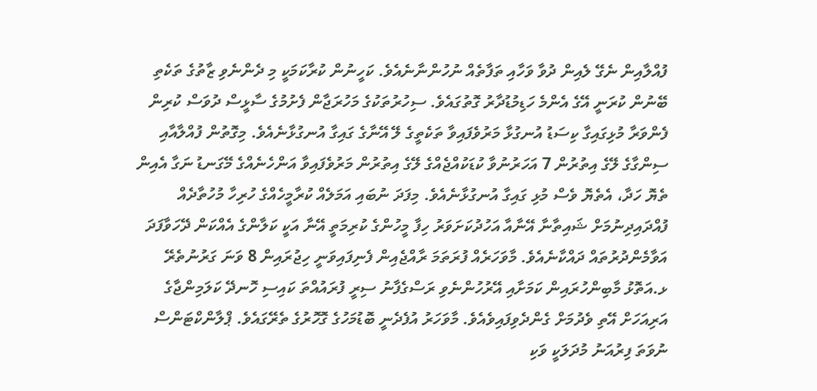ފުއްލާއިން ނެގޭ ލެއިން ދުވާ ވަހާއި ތަފާތެއް ނުހުންނާނެއެވެ. ކަހީނުން ކުރާކަމަކީ މި ދެންނެވި ޒާތުގެ ތަކެތި ބޭނުން ކުރަނީ އޭގެ އެންމެ ހަޑިމުޑުދާރު ގޮތުގައެވެ. ސިހުރުތަކުގެ މަހުރަޖާން ފެށުމުގެ ސާޅީސް ދުވަސް ކުރިން ފެންވަރާ މުޅިގައިގާ ކިސަޑު އުނގުޅާ މަރުވެފައިވާ ތަކެތީގެ ލޭ އޭނާގެ ގައިގާ އުނގުޅާނެއެވެ. މިގޮތުން ފުއްލާއާއި ސިންގާގެ ލޭގެ އިތުރުން 7 އަހަރުނުވާ ކުޑަކުއްޖެއްގެ ލޭގެ އިތުރުން މަރުވެފައިވާ އަންހެނެއްގެ މޭގަނޑު ނަގާ އެއިން ތެޔޮ ހަދާ، އެތެޔޮ ވެސް މުޅި ގައިގާ އުނގުޅާނެއެވެ. މިފަދަ ނުބައި އަމަލެއް ކުރާމީހެއްގެ ހުރިހާ މުހުތާދެއް ފުއްދައިދިނުމަށް ޝައިތާނާ އޭނާއާ އަހުދުކަށަވަރު ހިފާ މީހުންގެ ކުރިމަތީ އޭނާ އަކީ ކަލާންގެ އެއްކަން ދޭހަވާފަދަ އަވާމެންދުރުތައް ދައްކާނެއެވެ. މާވަހަރެއް ފުރަތަމަ ރާއްޖެއިން ފެނިފައިވަނީ ހިޖުރައިން 8 ވަނަ ގަރުނުތެރޭ ޅ.އަތޮޅު މާބިންހުރައިން ކަމަށާއި އޭރުހުންނެވި ރަސްގެފާނު ސިރީ ފުރައުއްތަ ކައިސި ހޮނދޭ ކަލަމިންޖާގެ އަރިއަހަށް އޭތި ވެދުމަށް ގެންދެވިފައިވެއެވެ. މާވަހަރު އުފެދެނީ ބޮޑުމަހުގެ ގޮހޮރުގެ ތެރޭގައެވެ. ޕްލާންކްޓަންސް ނުވަތަ ފިރުއަނު މުދަލަކީ ވަކި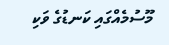މޫސުމެއްގައި ކަނޑުގެ ވަކި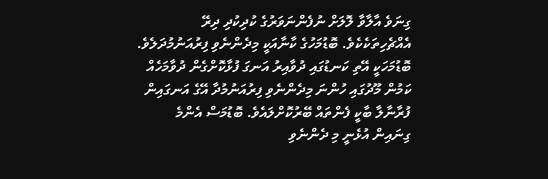ގިނަވެ އާލާވާ ލޮލަށް ނުފެންނަވަރުގެ ކުދިކުދި ދިރޭ އެއްޗެހިތަކެކެވެ. ބޮޑުމަހުގެ ކާނާއަކީ މިދެންނެވި ފިރުއަނުމުދަލެވެ. ބޮޑުމަހަކީ އޭތި ކަނޑުގައި ދުވާއިރު އަނގަ ފުޅާކޮށްގެން ދުވާމަހެއް ކަމުން މޫދުގައި ހުންނަ މިދެންނެވި ފިރުއަނުމުދާ އޭގެ އަނގައިން ފުރާނާލާ ބާކީ ފެންތައް ބޭރުކޮށްލައެވެ. ބޮޑުމަސް އެންމެ ގިނައިން އުޅެނީ މި ދެންނެވި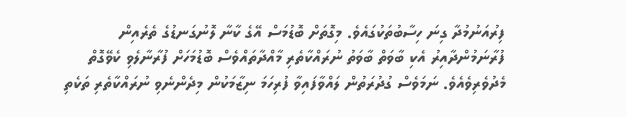ފިރުއަނުމުދާ ގިނަ ހިސާބުތަކުގައެވެ. މިގޮތަށް ބޮޑުމަސް އޭގެ ކާނާ ލޮނުގަނޑުގެ ތެރެއިން ފުރާނަމުންދާއިރު އެކި ބާވަތް ބާވަތު ނުރައްކާތެރި މާއްދާތައްވެސް ބޮޑުމަހަށް ފުރާނާލެވި ކެވޭގޮތް މެދުވެރިވެއެވެ. ނަމަވެސް ގުދުރަތުން ލައްވާފައިވާ ފުރިހަމަ ނިޒާމަކުން މިދެންނެވި ނުރައްކާތެރި ތަކެތި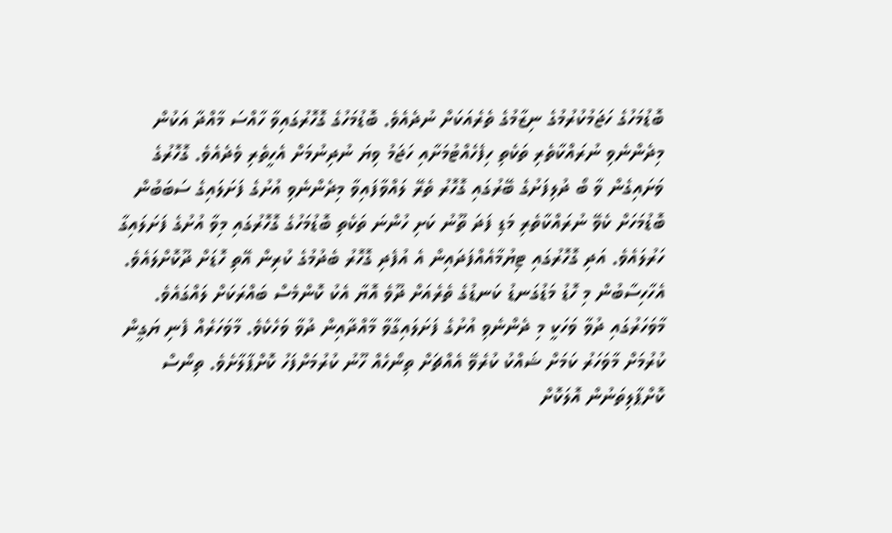ބޮޑުމަހުގެ ހަޖަމުކުރުމުގެ ނިޒާމުގެ ތެރެއަކަށް ނުދެއެވެ. ބޮޑުމަހުގެ ގޮހޮރުގައިވާ ހާއްސަ މާއްދާ އަކުން މިދެންނެވި ނުރައްކާތެރި ތަކެތި ހިފެހެއްޓުމަށާއި ހަޖަމު ވިޔަ ނުދިނުމަށް އެހީތެރި ވެދެއެވެ. ގޮހޮރުގެ ވަށައިގެން ވާ ބޯ ދުލިފަށުގެ ބޭރުގައި ގޮހޮރު ތެރޭ ލައްވާފައިވާ މިދެންނެވި އުށުގެ ފަށަލައިގެ ސަބަބުން ބޮޑުމަހަށް ކެވޭ ނުރައްކާތެރި މަޑި ފަދަ ތޫނު ކަށި ހުންނަ ތަކެތި ބޮޑުމަހުގެ ގޮހޮރުގައި މިވާ އުށުގެ ފަށަލައިގާ ހަރުލައެވެ. އަދި ގޮހޮރުގައި ޓިޔުމާއެއްފަދައިން އެ އުފެދި ގޮހޮރު ބެދުމުގެ ކުރިން އޭތި ހޮޑަށް ދޫކޮށްލައެވެ. އެހާހިސާބުން މި ހޮޑު މަޑުގަނޑު ކަނޑުގެ ތެރެއަށް ދޫވެ އޮޔާ އެކު ކޮންމެސް ބައްރަކަށް ލައްގައެވެ. މާވަހަރުގައި ދުވާ ވަހަކީ މި ދެންނެވި އުށުގެ ފަށަލައިގާވާ މާއްދާއިން ދުވާ ވަހެކެވެ. މާވަހަރެއް ފެނި ޔަގީން ކުރުމަށް މާވަހަރު ކަމަށް ޝައްކު ކުރެވޭ އެއްޗަށް ތިނޯހެއް ހޫނު ކުރުމަށްފަހު ކޮށްޕާލާށެވެ. ތިނޯސް ކޮށްޕާލިތަނުން އޮލަކޮށް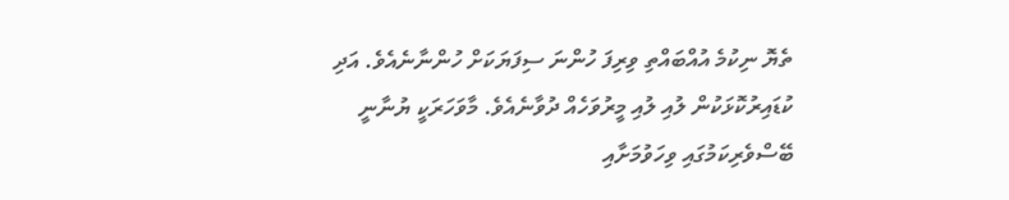ތެޔޮ ނިކުމެ އުއްބައްތި ވިރިފަ ހުންނަ ސިފަޔަކަށް ހުންނާނެއެވެ. އަދި ކުޑައިރުކޮޅަކުން ލުއި ލުއި މީރުވަހެއް ދުވާނެއެވެ. މާވަހަރަކީ ޔުނާނީ ބޭސްވެރިކަމުގައި ވިހަވުމަށާއި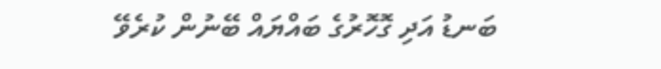ބަނޑު އަދި ގޮހޮރުގެ ބައްޔައް ބޭނުން ކުރެވޭ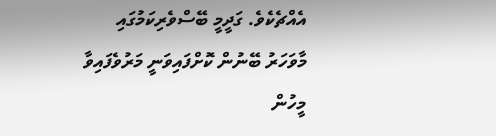އެއްޗެކެވެ. ގަދީމީ ބޭސްވެރިކަމުގައި މާވަހަރު ބޭނުން ކޮށްފައިވަނީ މަރުވެފައިވާ މީހުން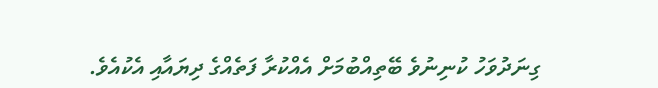ގިނަދުވަހު ކުނިނުވެ ބޭތިއްބުމަށް އެއްކުރާ ފަތެއްގެ ދިޔައާއި އެކުއެވެ.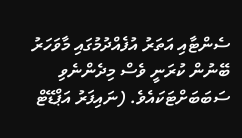ސެންޓާއި އަތަރު އުފެއްދުމުގައި މާވަހަރު ބޭނުން ކުރަނީ ވެސް މިދެންނެވި ސަބަބަށްޓަކައެވެ. (ނައިފަރު އަޕްޑޭޓް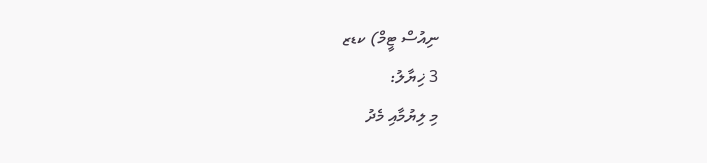ނިއުސް ޓީމް) ކޑޒ
3 ޚިޔާލު:
މި ލިޔުމާއި މެދު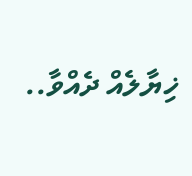ޚިޔާލެއް ދެއްވާ..